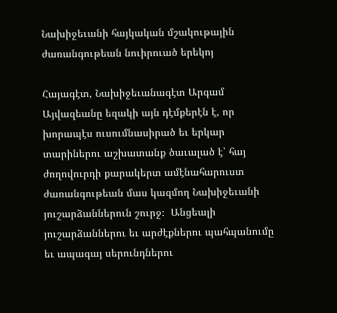Նախիջեւանի հայկական մշակութային ժառանգութեան նուիրուած երեկոյ

Հայագէտ, Նախիջեւանագէտ Արգամ Այվազեանը եզակի այն դէմքերէն է, որ խորապէս ուսումնասիրած եւ երկար տարիներու աշխատանք ծաւալած է՝ հայ ժողովուրդի քարակերտ ամէնահարուստ ժառանգութեան մաս կազմող Նախիջեւանի յուշարձաններուն շուրջ։  Անցեալի յուշարձաններու եւ արժէքներու պահպանումը եւ ապագայ սերունդներու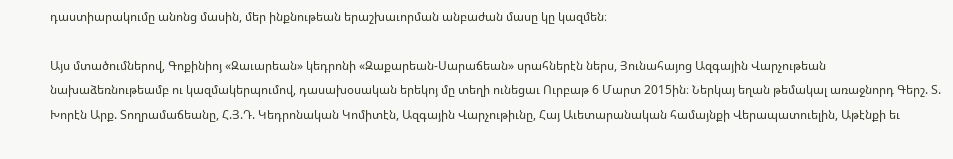դաստիարակումը անոնց մասին, մեր ինքնութեան երաշխաւորման անբաժան մասը կը կազմեն։

Այս մտածումներով, Գոքինիոյ «Զաւարեան» կեդրոնի «Զաքարեան-Սարաճեան» սրահներէն ներս, Յունահայոց Ազգային Վարչութեան նախաձեռնութեամբ ու կազմակերպումով, դասախօսական երեկոյ մը տեղի ունեցաւ Ուրբաթ 6 Մարտ 2015ին։ Ներկայ եղան թեմակալ առաջնորդ Գերշ. Տ. Խորէն Արք. Տողրամաճեանը, Հ.Յ.Դ. Կեդրոնական Կոմիտէն, Ազգային Վարչութիւնը, Հայ Աւետարանական համայնքի Վերապատուելին, Աթէնքի եւ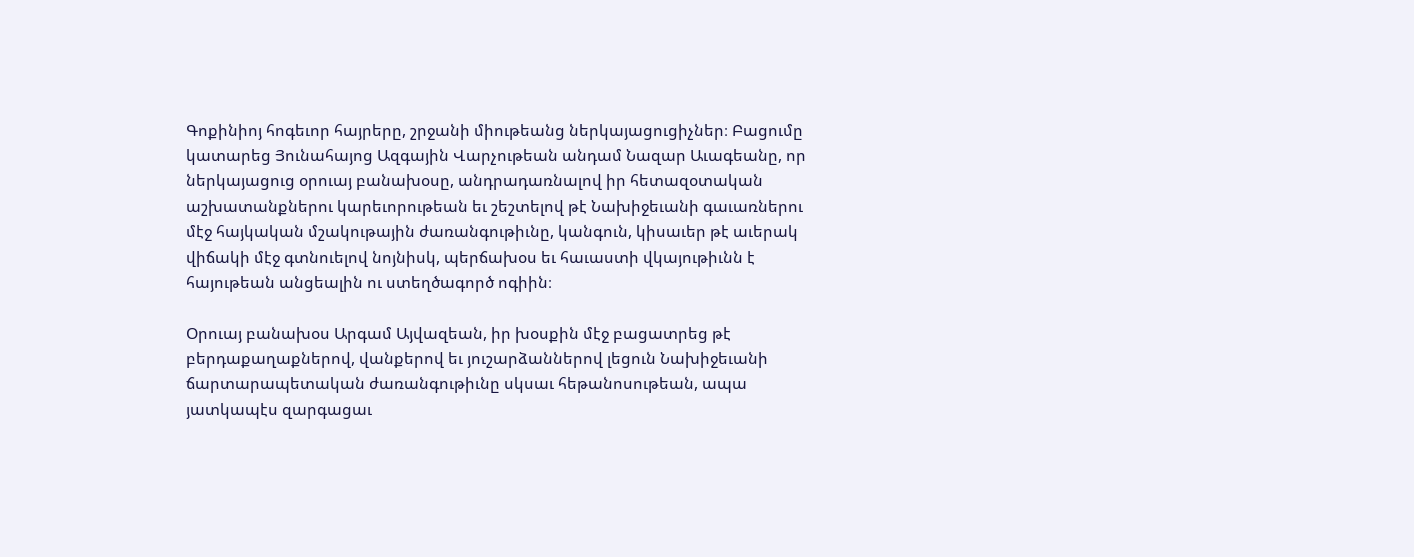Գոքինիոյ հոգեւոր հայրերը, շրջանի միութեանց ներկայացուցիչներ։ Բացումը կատարեց Յունահայոց Ազգային Վարչութեան անդամ Նազար Աւագեանը, որ ներկայացուց օրուայ բանախօսը, անդրադառնալով իր հետազօտական աշխատանքներու կարեւորութեան եւ շեշտելով թէ Նախիջեւանի գաւառներու մէջ հայկական մշակութային ժառանգութիւնը, կանգուն, կիսաւեր թէ աւերակ վիճակի մէջ գտնուելով նոյնիսկ, պերճախօս եւ հաւաստի վկայութիւնն է հայութեան անցեալին ու ստեղծագործ ոգիին։

Օրուայ բանախօս Արգամ Այվազեան, իր խօսքին մէջ բացատրեց թէ բերդաքաղաքներով, վանքերով եւ յուշարձաններով լեցուն Նախիջեւանի ճարտարապետական ժառանգութիւնը սկսաւ հեթանոսութեան, ապա յատկապէս զարգացաւ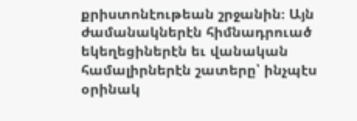քրիստոնէութեան շրջանին։ Այն ժամանակներէն հիմնադրուած եկեղեցիներէն եւ վանական համալիրներէն շատերը՝ ինչպէս օրինակ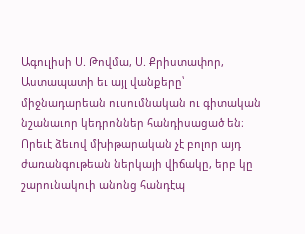Ագուլիսի Ս. Թովմա, Ս. Քրիստափոր, Աստապատի եւ այլ վանքերը՝ միջնադարեան ուսումնական ու գիտական նշանաւոր կեդրոններ հանդիսացած են։ Որեւէ ձեւով մխիթարական չէ բոլոր այդ ժառանգութեան ներկայի վիճակը, երբ կը շարունակուի անոնց հանդէպ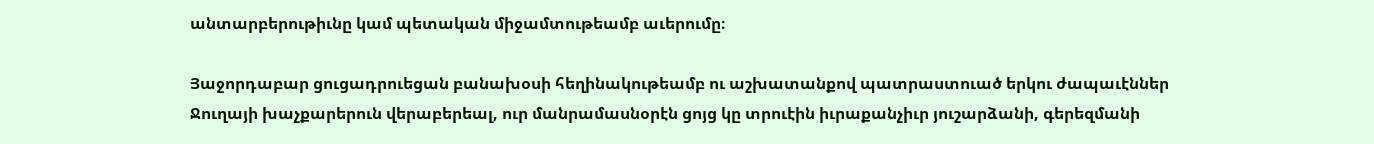անտարբերութիւնը կամ պետական միջամտութեամբ աւերումը։

Յաջորդաբար ցուցադրուեցան բանախօսի հեղինակութեամբ ու աշխատանքով պատրաստուած երկու ժապաւէններ Ջուղայի խաչքարերուն վերաբերեալ, ուր մանրամասնօրէն ցոյց կը տրուէին իւրաքանչիւր յուշարձանի, գերեզմանի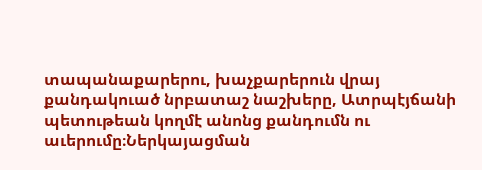տապանաքարերու, խաչքարերուն վրայ քանդակուած նրբատաշ նաշխերը, Ատրպէյճանի պետութեան կողմէ անոնց քանդումն ու աւերումը։Ներկայացման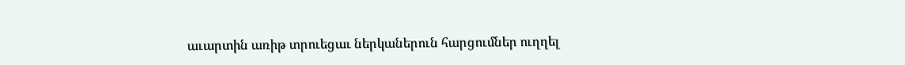աւարտին առիթ տրուեցաւ ներկաներուն հարցումներ ուղղել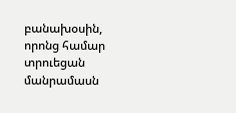բանախօսին, որոնց համար տրուեցան մանրամասն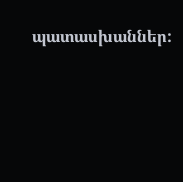պատասխաններ: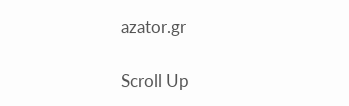azator.gr

Scroll Up